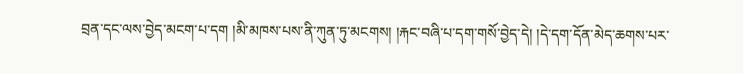བྲན་དང་ལས་བྱེད་མངག་པ་དག །མི་མཁས་པས་ནི་ཀུན་ཏུ་མངགས། །རྐང་བཞི་པ་དག་གསོ་བྱེད་དེ། །དེ་དག་དོན་མེད་ཆགས་པར་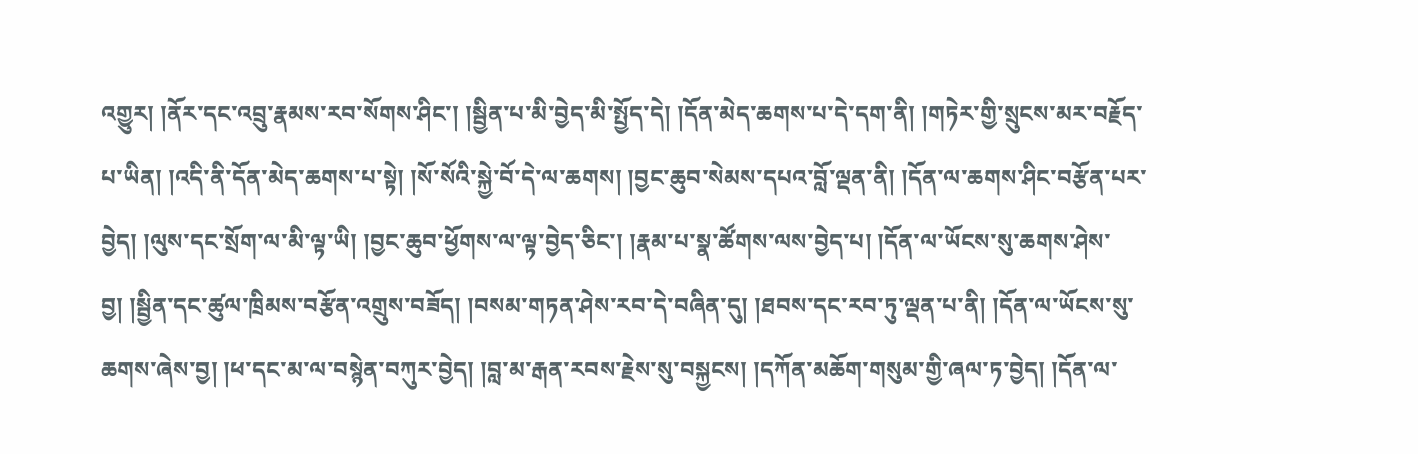འགྱུར། །ནོར་དང་འབྲུ་རྣམས་རབ་སོགས་ཤིང་། །སྦྱིན་པ་མི་བྱེད་མི་སྤྱོད་དེ། །དོན་མེད་ཆགས་པ་དེ་དག་ནི། །གཏེར་གྱི་སྲུངས་མར་བརྗོད་པ་ཡིན། །འདི་ནི་དོན་མེད་ཆགས་པ་སྟེ། །སོ་སོའི་སྐྱེ་བོ་དེ་ལ་ཆགས། །བྱང་ཆུབ་སེམས་དཔའ་བློ་ལྡན་ནི། །དོན་ལ་ཆགས་ཤིང་བརྩོན་པར་བྱེད། །ལུས་དང་སྲོག་ལ་མི་ལྟ་ཡི། །བྱང་ཆུབ་ཕྱོགས་ལ་ལྟ་བྱེད་ཅིང་། །རྣམ་པ་སྣ་ཚོགས་ལས་བྱེད་པ། །དོན་ལ་ཡོངས་སུ་ཆགས་ཤེས་བྱ། །སྦྱིན་དང་ཚུལ་ཁྲིམས་བརྩོན་འགྲུས་བཟོད། །བསམ་གཏན་ཤེས་རབ་དེ་བཞིན་དུ། །ཐབས་དང་རབ་ཏུ་ལྡན་པ་ནི། །དོན་ལ་ཡོངས་སུ་ཆགས་ཞེས་བྱ། །ཕ་དང་མ་ལ་བསྙེན་བཀུར་བྱེད། །བླ་མ་རྒན་རབས་རྗེས་སུ་བསྐྱངས། །དཀོན་མཆོག་གསུམ་གྱི་ཞལ་ཏ་བྱེད། །དོན་ལ་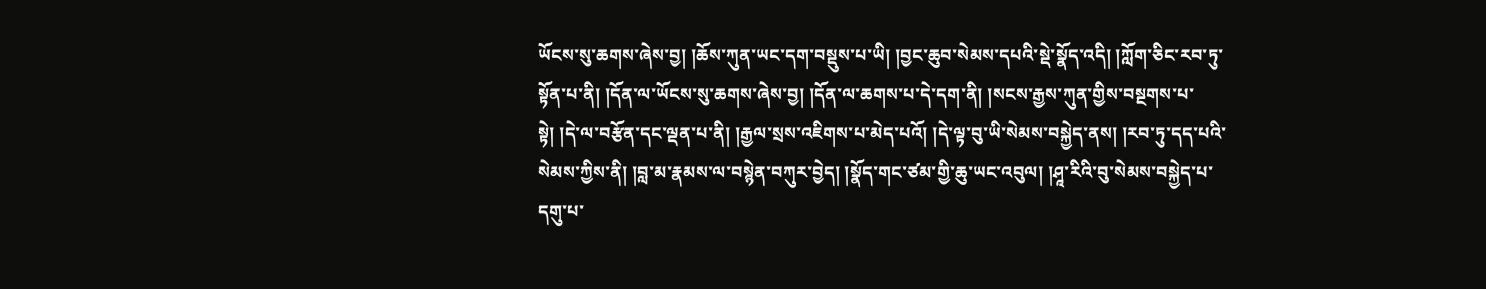ཡོངས་སུ་ཆགས་ཞེས་བྱ། །ཆོས་ཀུན་ཡང་དག་བསྡུས་པ་ཡི། །བྱང་ཆུབ་སེམས་དཔའི་སྡེ་སྣོད་འདི། །ཀློག་ཅིང་རབ་ཏུ་སྟོན་པ་ནི། །དོན་ལ་ཡོངས་སུ་ཆགས་ཞེས་བྱ། །དོན་ལ་ཆགས་པ་དེ་དག་ནི། །སངས་རྒྱས་ཀུན་གྱིས་བསྔགས་པ་སྟེ། །དེ་ལ་བརྩོན་དང་ལྡན་པ་ནི། །རྒྱལ་སྲས་འཇིགས་པ་མེད་པའོ། །དེ་ལྟ་བུ་ཡི་སེམས་བསྐྱེད་ནས། །རབ་ཏུ་དད་པའི་སེམས་ཀྱིས་ནི། །བླ་མ་རྣམས་ལ་བསྙེན་བཀུར་བྱེད། །སྣོད་གང་ཙམ་གྱི་ཆུ་ཡང་འབུལ། །ཤཱ་རིའི་བུ་སེམས་བསྐྱེད་པ་དགུ་པ་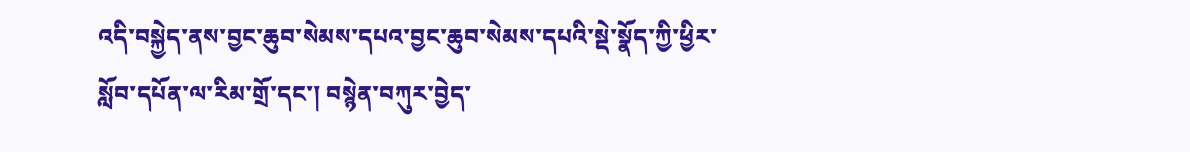འདི་བསྐྱེད་ནས་བྱང་ཆུབ་སེམས་དཔའ་བྱང་ཆུབ་སེམས་དཔའི་སྡེ་སྣོད་ཀྱི་ཕྱིར་སློབ་དཔོན་ལ་རིམ་གྲོ་དང་། བསྙེན་བཀུར་བྱེད་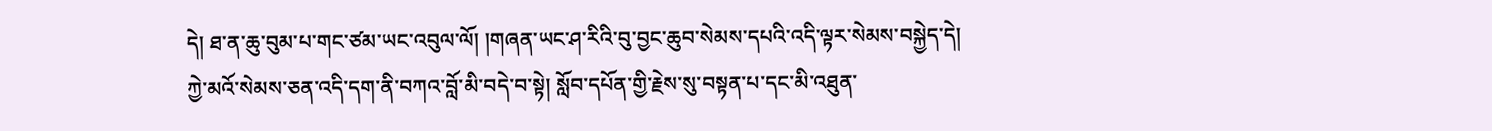དེ། ཐ་ན་ཆུ་བུམ་པ་གང་ཙམ་ཡང་འབུལ་ལོ། །གཞན་ཡང་ཤ་རིའི་བུ་བྱང་ཆུབ་སེམས་དཔའི་འདི་ལྟར་སེམས་བསྐྱེད་དེ། ཀྱེ་མའོ་སེམས་ཅན་འདི་དག་ནི་བཀའ་བློ་མི་བདེ་བ་སྟེ། སློབ་དཔོན་གྱི་རྗེས་སུ་བསྟན་པ་དང་མི་འཐུན་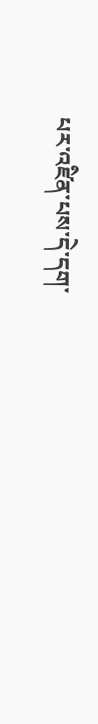པར་འཛིན་པས་དེ་དག་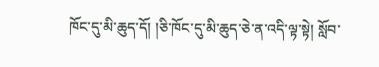ཁོང་དུ་མི་ཆུད་དོ། །ཅི་ཁོང་དུ་མི་ཆུད་ཅེ་ན་འདི་ལྟ་སྟེ། སློབ་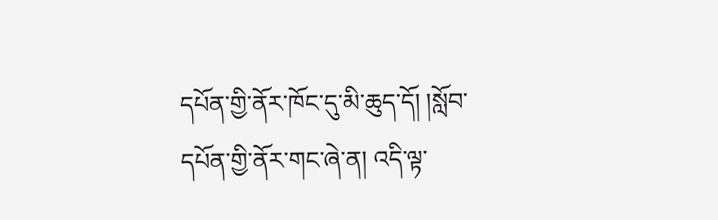དཔོན་གྱི་ནོར་ཁོང་དུ་མི་ཆུད་དོ། །སློབ་དཔོན་གྱི་ནོར་གང་ཞེ་ན། འདི་ལྟ་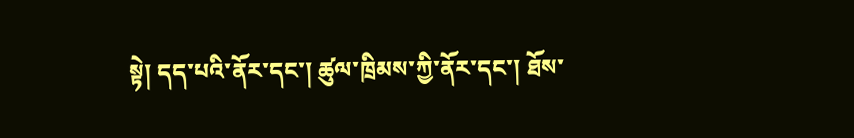སྟེ། དད་པའི་ནོར་དང་། ཚུལ་ཁྲིམས་ཀྱི་ནོར་དང་། ཐོས་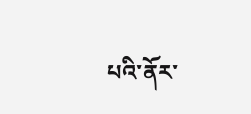པའི་ནོར་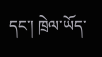དང་། ཁྲེལ་ཡོད་